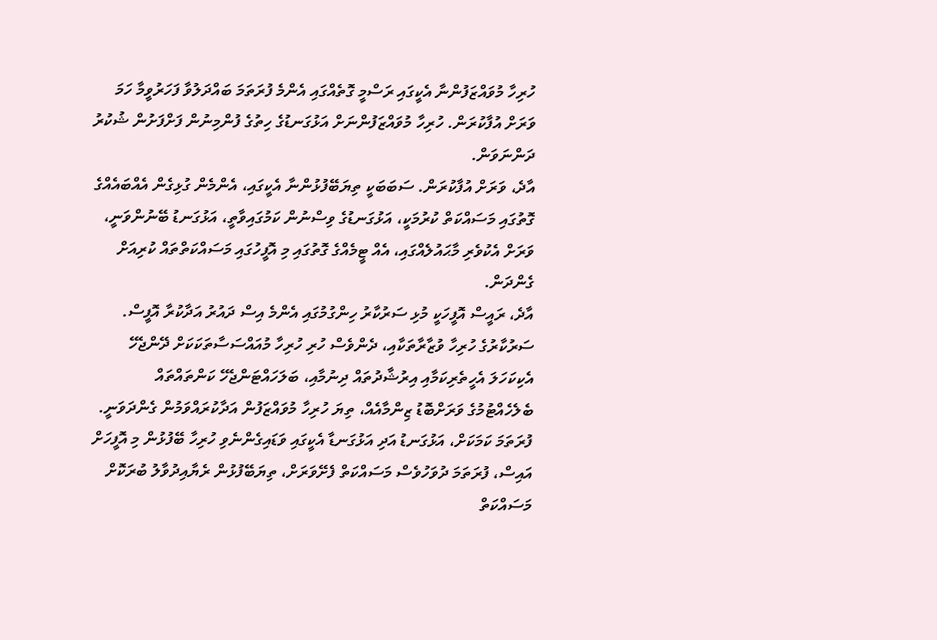ހުރިހާ މުވައްޒަފުންނާ އެކީގައި ރަސްމީ ގޮތެއްގައި އެންމެ ފުރަތަމަ ބައްދަލުވާ ފަހަރުވީމާ ހަމަ ވަރަށް އުފާކުރަން. ހުރިހާ މުވައްޒަފުންނަށް އަޅުގަނޑުގެ ހިތުގެ ފުންމިނުން ފަށްފަށުން ޝުކުރު ދަންނަވަން.
އާދެ، ވަރަށް އުފާކުރަން. ސަބަބަކީ ތިޔަބޭފުޅުންނާ އެކީގައި، އެންމެން ގުޅިގެން އެއްބައެއްގެ ގޮތުގައި މަސައްކަތް ކުރުމަކީ، އަޅުގަނޑުގެ ވިސްނުން ކަމުގައިވާތީ، އަޅުގަނޑު ބޭނުންވަނީ، ވަރަށް އެކުވެރި މާޙައުލެއްގައި، އެއް ޓީމެއްގެ ގޮތުގައި މި އޮފީހުގައި މަސައްކަތްތައް ކުރިއަށް ގެންދަން.
އާދެ، ރައީސް އޮފީހަކީ މުޅި ސަރުކާރު ހިންގުމުގައި އެންމެ އިސް ދައުރު އަދާކުރާ އޮފީސް. ސަރުކާރުގެ ހުރިހާ ވުޒާރާތަކާއި، ދެންވެސް ހުރި ހުރިހާ މުއައްސަސާތަކަކަށް ދޭންޖެހޭ އެކިކަހަލަ އެހީތެރިކަމާއި އިރުޝާދުތައް ދިނުމާއި، ބަލަހައްޓަންޖެހޭ ކަންތައްތައް ބެލެހެއްޓުމުގެ ވަރަށްބޮޑު ޒިންމާއެއް، ތިޔަ ހުރިހާ މުވައްޒަފުން އަދާކުރައްވަމުން ގެންދަވަނީ.
ފުރަތަމަ ކަމަކަށް، އަޅުގަނޑު އަދި އަޅުގަނޑާ އެކީގައި ވަޑައިގެންނެވި ހުރިހާ ބޭފުޅުން މި އޮފީހަށް އައިސް، ފުރަތަމަ ދުވަހުވެސް މަސައްކަތް ފެށޭވަރަށް، ތިޔަބޭފުޅުން ރެޔާއިދުވާލު ބުރަކޮށް މަސައްކަތް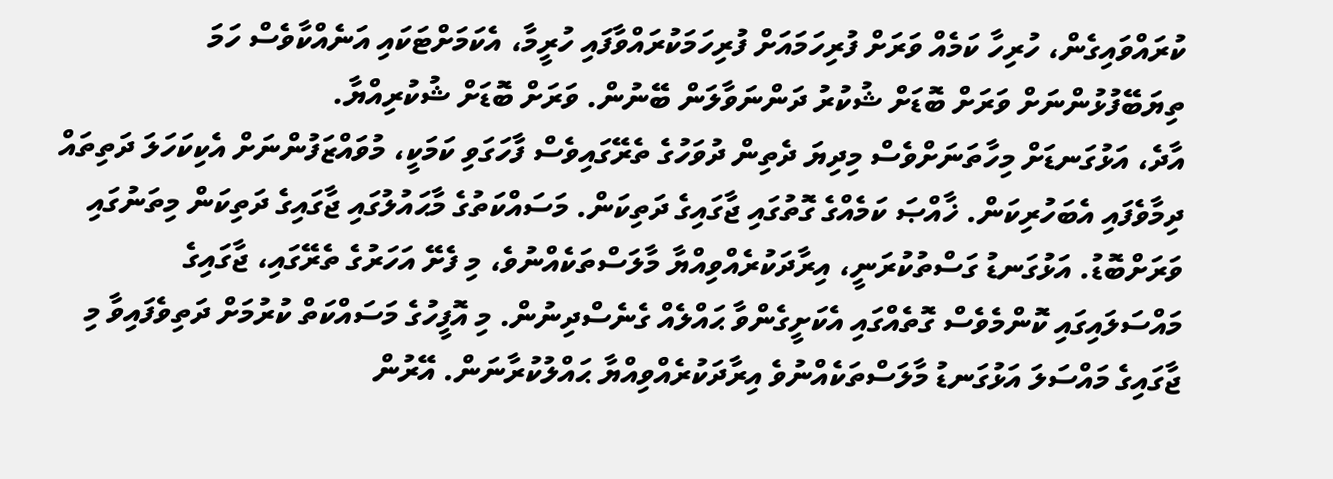ކުރައްވައިގެން، ހުރިހާ ކަމެއް ވަރަށް ފުރިހަމައަށް ފުރިހަމަކުރައްވާފައި ހުރީމާ، އެކަމަށްޓަކައި އަނެއްކާވެސް ހަމަ ތިޔަބޭފުޅުންނަށް ވަރަށް ބޮޑަށް ޝުކުރު ދަންނަވާލަން ބޭނުން. ވަރަށް ބޮޑަށް ޝުކުރިއްޔާ.
އާދެ، އަޅުގަނޑަށް މިހާތަނަށްވެސް މިދިޔަ ދެތިން ދުވަހުގެ ތެރޭގައިވެސް ފާހަގަވި ކަމަކީ، މުވައްޒަފުންނަށް އެކިކަހަލަ ދަތިތައް ދިމާވެފައި އެބަހުރިކަން. ޚާއްޞަ ކަމެއްގެ ގޮތުގައި ޖާގައިގެ ދަތިކަން. މަސައްކަތުގެ މާޙައުލުގައި ޖާގައިގެ ދަތިކަން މިތަނުގައި ވަރަށްބޮޑު. އަޅުގަނޑު ގަސްތުކުރަނީ، އިރާދަކުރެއްވިއްޔާ މާލަސްތަކެއްނުވެ، މި ފެށޭ އަހަރުގެ ތެރޭގައި، ޖާގައިގެ މައްސަލައިގައި ކޮންމެވެސް ގޮތެއްގައި އެކަށީގެންވާ ޙައްލެއް ގެނެސްދިނުން. މި އޮފީހުގެ މަސައްކަތް ކުރުމަށް ދަތިވެފައިވާ މި ޖާގައިގެ މައްސަލަ އަޅުގަނޑު މާލަސްތަކެއްނުވެ އިރާދަކުރެއްވިއްޔާ ޙައްލުކުރާނަން. އޭރުން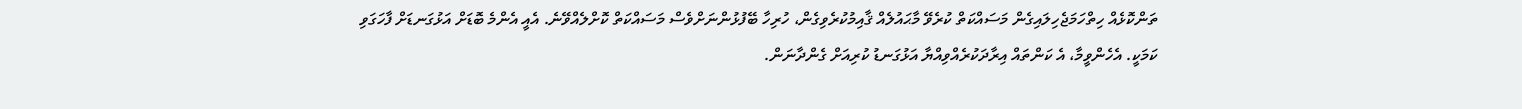ތަންކޮޅެއް ހިތްހަމަޖެހިލައިގެން މަސައްކަތް ކުރެވޭ މާޙައުލެއް ޤާއިމުކުރެވިގެން، ހުރިހާ ބޭފުޅުންނަށްވެސް މަސައްކަތް ކޮށްލެއްވޭނެ. އެއީ އެންމެ ބޮޑަށް އަޅުގަނޑަށް ފާހަގަވި ކަމަކީ. އެހެންވީމާ، އެ ކަންތައް އިރާދަކުރެއްވިއްޔާ އަޅުގަނޑު ކުރިއަށް ގެންދާނަން.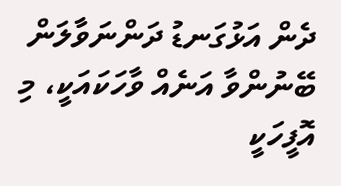ދެން އަޅުގަނޑު ދަންނަވާލަން ބޭނުންވާ އަނެއް ވާހަކައަކީ، މި އޮފީހަކީ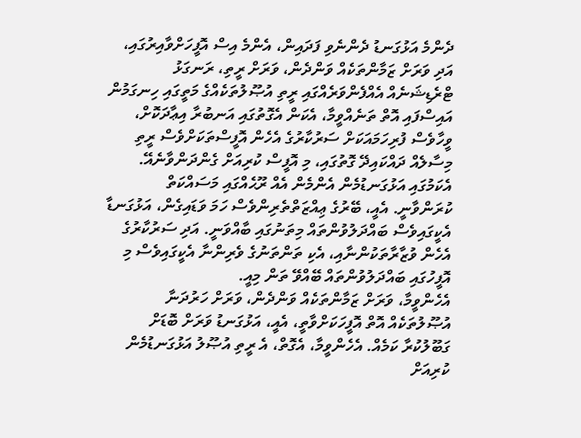ދެންމެ އަޅުގަނޑު ދެންނެވި ފަދައިން، އެންމެ އިސް އޮފީހަށްވާއިރުގައި، އަދި ވަރަށް ޒަމާންތަކެއް ވަންދެން، ވަރަށް ރީތި، ރަނގަޅު ޓްރެޑިޝަނެއް އެއްފެންވަރެއްގައި ރީތި އުޞޫލުތަކެއްގެ މަތީގައި ހިނގަމުން އައިސްފައި އޮތް ތަނެއްވީމާ، އެކަން އެގޮތުގައި އަނބުރާ އިޢާދަކޮށް، ވީހާވެސް ފުރިހަމައަކަށް ސަރުކާރުގެ އެހެން އޮފީސްތަކަށްވެސް ރީތި މިސާލެއް ދައްކައިދޭ ގޮތުގައި، މި އޮފީސް ކުރިއަށް ގެންދަންވާނެއޭ. އެކަމުގައި އަޅުގަނޑުމެން އެންމެން އެއް ރޫޙެއްގައި މަސައްކަތް ކުރަންވާނީ. އެއީ، ބޭރުގެ ޢިއްޒަތްތެރިންވެސް ހަމަ ވަޑައިގެން، އަޅުގަނޑާ އެކީގައިވެސް ބައްދަލުވުންތައް މިތަނުގައި ބާއްވަނީ. އަދި ސަރުކާރުގެ އެހެން ވުޒާރާތަކުންނާއި، އެކި ތަންތަނުގެ ވެރިންނާ އެކީގައިވެސް މި އޮފީހުގައި ބައްދަލުވުންތައް ބޭއްވޭ ތަން މިއީ.
އެހެންވީމާ، ވަރަށް ޒަމާންތަކެއް ވަންދެން، ވަރަށް ހަރުދަނާ އުޞޫލުތަކެއް އޮތް އޮފީހަކަށްވާތީ، އެއީ، އަޅުގަނޑު ވަރަށް ބޮޑަށް ގަބޫލުކުރާ ކަމެއް. އެހެންވީމާ، އެގޮތް، އެ ރީތި އުޞޫލު އަޅުގަނޑުމެން ކުރިއަށް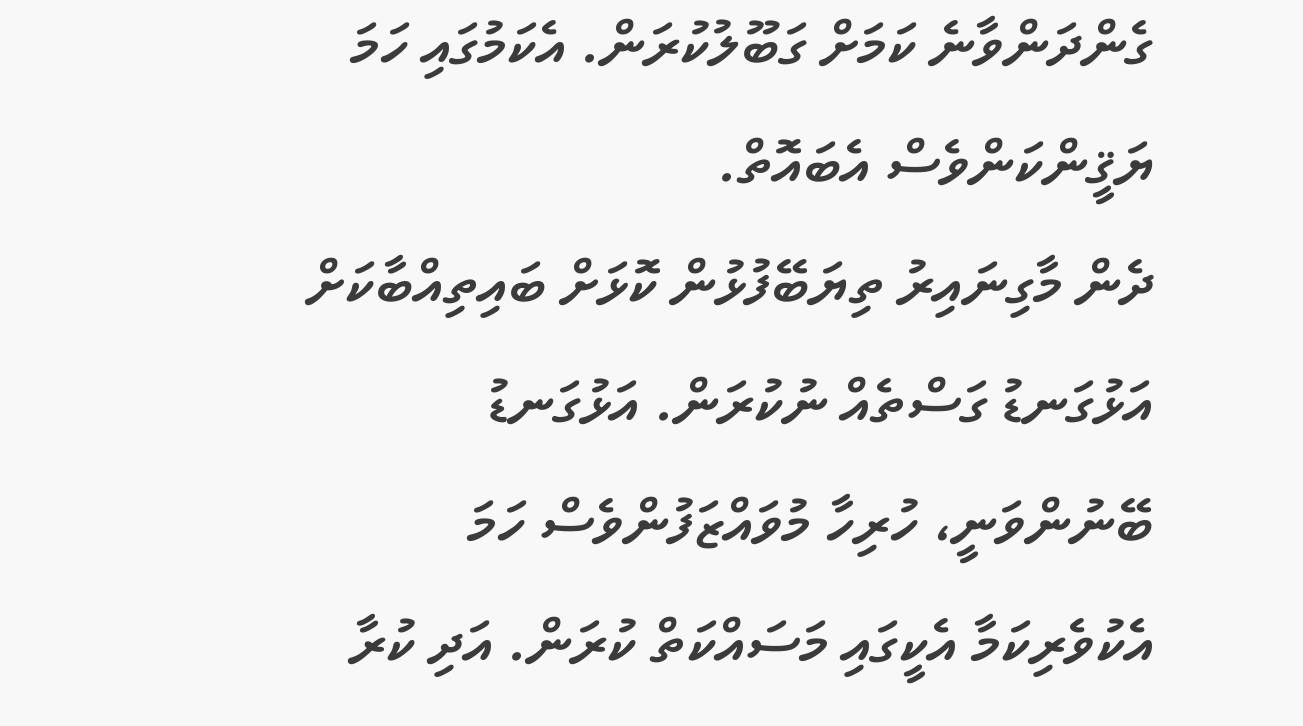ގެންދަންވާނެ ކަމަށް ގަބޫލުކުރަން. އެކަމުގައި ހަމަ ޔަޤީންކަންވެސް އެބައޮތް.
ދެން މާގިނައިރު ތިޔަބޭފުޅުން ކޮޅަށް ބައިތިއްބާކަށް އަޅުގަނޑު ގަސްތެއް ނުކުރަން. އަޅުގަނޑު ބޭނުންވަނީ، ހުރިހާ މުވައްޒަފުންވެސް ހަމަ އެކުވެރިކަމާ އެކީގައި މަސައްކަތް ކުރަން. އަދި ކުރާ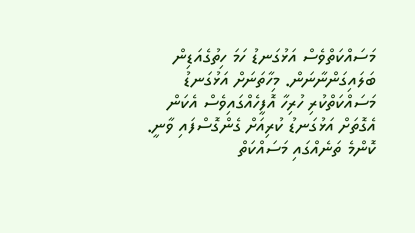މަސައްކަތްވެސް އަޅުގަނޑު ހަމަ ހިތުގެއަޑިން ބަލައިގަންނާނަން. މިހާތަނަށް އަޅުގަނޑު މަސައްކަތްކުރި ހުރިހާ އޮފީހެއްގައިވެސް އެކަން އެގޮތަށް އަޅުގަނޑު ކުރިއަށް ގެންގޮސްފައި ވާނީ. ކޮންމެ ތަނެއްގައި މަސައްކަތް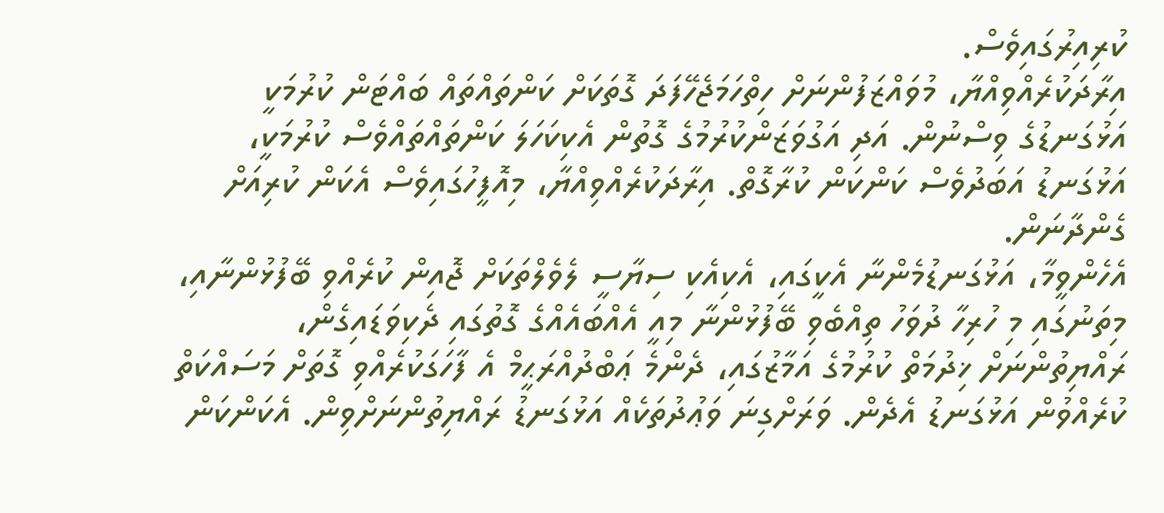ކުރިއިރުގައިވެސް.
އިރާދަކުރެއްވިއްޔާ، މުވައްޒަފުންނަށް ހިތްހަމަޖެހޭފަދަ ގޮތަކަށް ކަންތައްތައް ބައްޓަން ކުރުމަކީ އަޅުގަނޑުގެ ވިސްނުން. އަދި އަގުވަޒަންކުރުމުގެ ގޮތުން އެކިކަހަލަ ކަންތައްތައްވެސް ކުރުމަކީ، އަޅުގަނޑު އަބަދުވެސް ކަންކަން ކުރާގޮތް. އިރާދަކުރެއްވިއްޔާ، މިއޮފީހުގައިވެސް އެކަން ކުރިއަށް ގެންދާނަން.
އެހެންވީމާ، އަޅުގަނޑުމެންނާ އެކީގައި، އެކިއެކި ސިޔާސީ ލެވެލްތަކަށް ޖޮއިން ކުރެއްވި ބޭފުޅުންނާއި، މިތަނުގައި މި ހުރިހާ ދުވަހު ތިއްބެވި ބޭފުޅުންނާ މިއީ އެއްބައެއްގެ ގޮތުގައި ދެކިވަޑައިގެން، ރައްޔިތުންނަށް ޚިދުމަތް ކުރުމުގެ އަމާޒުގައި، ދެންމެ ޢަބްދުއްރަޙީމް އެ ފާހަގަކުރެއްވި ގޮތަށް މަސައްކަތް ކުރެއްވުން އަޅުގަނޑު އެދެން. ވަރަށްގިނަ ވަޢުދުތަކެއް އަޅުގަނޑު ރައްޔިތުންނަށްވިން. އެކަންކަން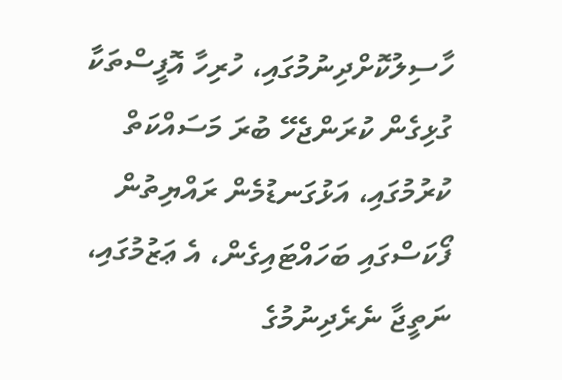ހާސިލުކޮށްދިނުމުގައި، ހުރިހާ އޮފީސްތަކާ ގުޅިގެން ކުރަންޖެހޭ ބުރަ މަސައްކަތް ކުރުމުގައި، އަޅުގަނޑުމެން ރައްޔިތުން ފޯކަސްގައި ބަހައްޓައިގެން، އެ ޢަޒުމުގައި، ނަތީޖާ ނެރެދިނުމުގެ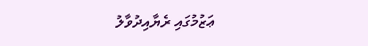ޢަޒުމުގައި ރެޔާއިދުވާލު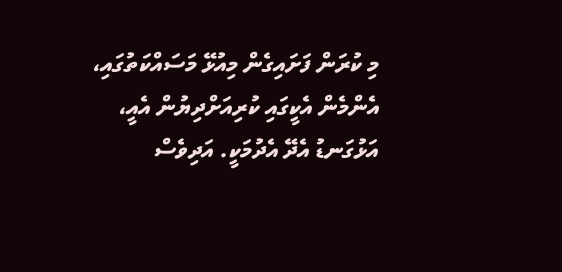މި ކުރަން ފަށައިގެން މިއުޅޭ މަސައްކަތުގައި، އެންމެން އެކީގައި ކުރިއަށްދިޔުން އެއީ، އަޅުގަނޑު އެދޭ އެދުމަކީ. އަދިވެސް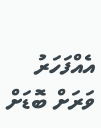އެއްފަހަރު ވަރަށް ބޮޑަށް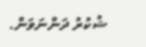ޝުކުރު ދަންނަވަން.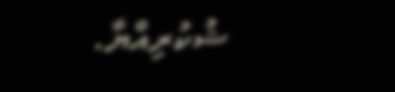ޝުކުރިއްޔާ.